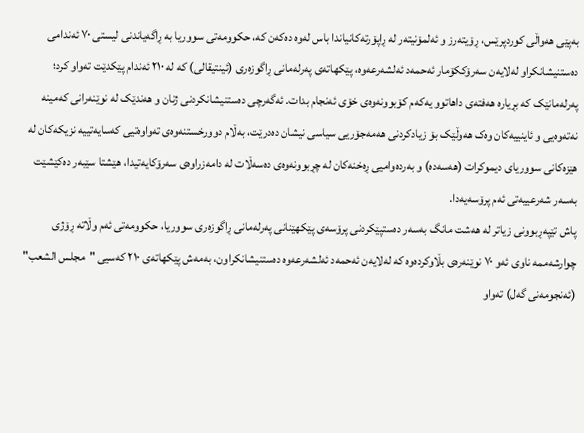بەپێی هەواڵی کوردپرێس، ڕۆیتەرز و ئەلمۆنیتەر لە ڕاپۆرتەکانیاندا باس لەوە دەکەن کە، حکوومەتی سووریا بە ڕاگەیاندنی لیستی ۷۰ ئەندامی دەستنیشانکراو لەلایەن سەرۆککۆمار ئەحمەد ئەلشەرعەوە، پێکهاتەی پەرلەمانی ڕاگوزەری (ئینتیقالی) کە لە ۲۱۰ ئەندام پێکدێت تەواو کرد؛ پەرلەمانێک کە بڕیارە هەفتەی داهاتوو یەکەم کۆبوونەوەی خۆی ئەنجام بدات. ئەگەرچی دەستنیشانکردنی ژنان و هەندێک لە نوێنەرانی کەمینە نەتەوەیی و ئاینییەکان وەک هەوڵێک بۆ زیادکردنی هەمەجۆریی سیاسی نیشان دەدرێت، بەڵام دوورخستنەوەی تەواوەتیی کەسایەتییە نزیکەکان لە هێزەکانی سووریای دیموکرات (هەسەدە) و بەردەوامیی ڕەخنەکان لە چڕبوونەوەی دەسەڵات لە دامەزراوەی سەرۆکایەتیدا، هێشتا سێبەر دەکێشێت بەسەر شەرعییەتی ئەم پرۆسەیەدا.
پاش تێپەڕبوونی زیاتر لە هەشت مانگ بەسەر دەستپێکردنی پرۆسەی پێکهێنانی پەرلەمانی ڕاگوزەری سووریا، حکوومەتی ئەم وڵاتە ڕۆژی چوارشەممە ناوی ئەو ۷۰ نوێنەرەی بڵاوکردەوە کە لەلایەن ئەحمەد ئەلشەرعەوە دەستنیشانکراون، بەمەش پێکهاتەی ۲۱۰ کەسیی "مجلس الشعب" (ئەنجومەنی گەل) تەواو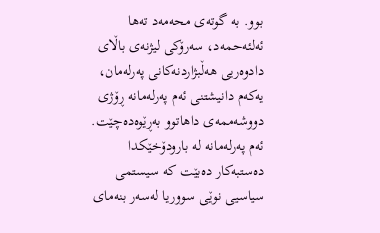بوو. بە گوتەی محەمەد تەها ئەلئەحمەد، سەرۆکی لیژنەی باڵای دادوەریی هەڵبژاردنەکانی پەرلەمان، یەکەم دانیشتنی ئەم پەرلەمانە ڕۆژی دووشەممەی داهاتوو بەڕێوەدەچێت.
ئەم پەرلەمانە لە بارودۆخێکدا دەستبەکار دەبێت کە سیستمی سیاسیی نوێی سووریا لەسەر بنەمای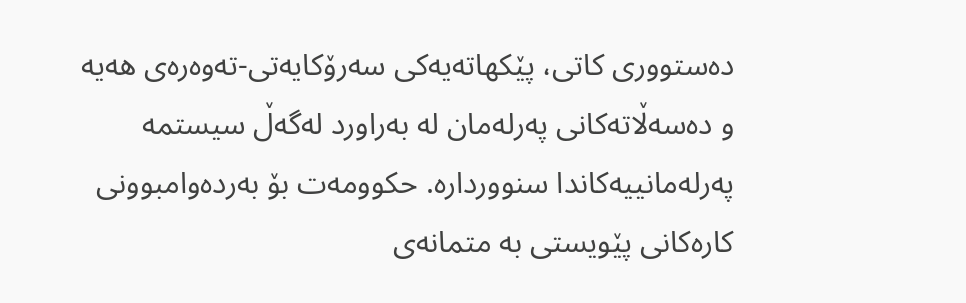دەستووری کاتی، پێکهاتەیەکی سەرۆکایەتی-تەوەرەی هەیە و دەسەڵاتەکانی پەرلەمان لە بەراورد لەگەڵ سیستمە پەرلەمانییەکاندا سنووردارە. حکوومەت بۆ بەردەوامبوونی کارەکانی پێویستی بە متمانەی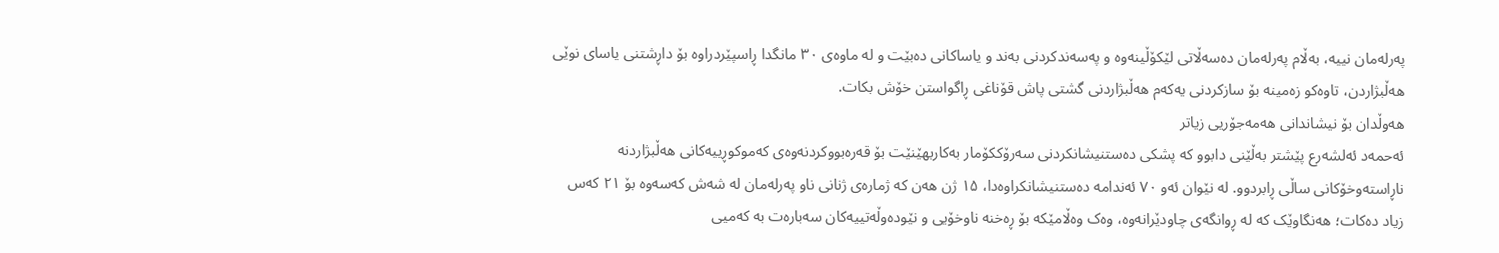پەرلەمان نییە، بەڵام پەرلەمان دەسەڵاتی لێکۆڵینەوە و پەسەندکردنی بەند و یاساکانی دەبێت و لە ماوەی ۳۰ مانگدا ڕاسپێردراوە بۆ داڕشتنی یاسای نوێی هەڵبژاردن، تاوەکو زەمینە بۆ سازکردنی یەکەم هەڵبژاردنی گشتی پاش قۆناغی ڕاگواستن خۆش بکات.
هەوڵدان بۆ نیشاندانی هەمەجۆریی زیاتر
ئەحمەد ئەلشەرع پێشتر بەڵێنی دابوو کە پشکی دەستنیشانکردنی سەرۆککۆمار بەکاربهێنێت بۆ قەرەبووکردنەوەی کەموکوڕییەکانی هەڵبژاردنە ناڕاستەوخۆکانی ساڵی ڕابردوو. لە نێوان ئەو ۷۰ ئەندامە دەستنیشانکراوەدا، ۱۵ ژن هەن کە ژمارەی ژنانی ناو پەرلەمان لە شەش کەسەوە بۆ ۲۱ کەس زیاد دەکات؛ هەنگاوێک کە لە ڕوانگەی چاودێرانەوە، وەک وەڵامێکە بۆ ڕەخنە ناوخۆیی و نێودەوڵەتییەکان سەبارەت بە کەمیی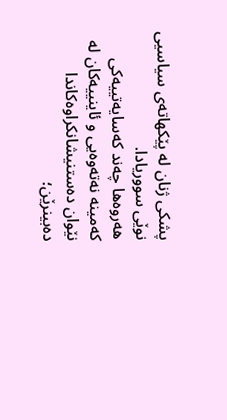پشکی ژنان لە پێکهاتەی سیاسیی نوێی سووریادا.
هەروەها چەند کەسایەتییەکی کەمینە نەتەوەیی و ئاینییەکان لە نێوان دەستنیشانکراوەکاندا دەبینرێن؛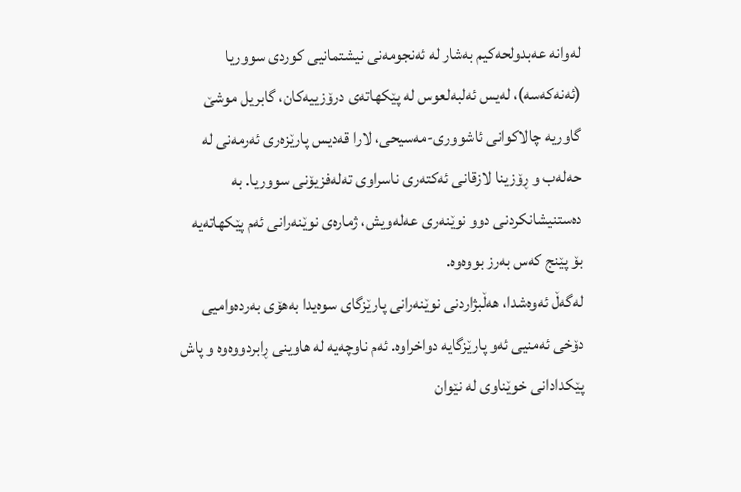لەوانە عەبدولحەکیم بەشار لە ئەنجومەنی نیشتمانیی کوردی سووریا (ئەنەکەسە)، لەیس ئەلبەلعوس لە پێکهاتەی درۆزییەکان، گابریل موشێ گاوریە چالاکوانی ئاشووری-مەسیحی، لارا قەدیس پارێزەری ئەرمەنی لە حەلەب و ڕۆزینا لازقانی ئەکتەری ناسراوی تەلەفزیۆنی سووریا. بە دەستنیشانکردنی دوو نوێنەری عەلەویش، ژمارەی نوێنەرانی ئەم پێکهاتەیە بۆ پێنج کەس بەرز بووەوە.
لەگەڵ ئەوەشدا، هەڵبژاردنی نوێنەرانی پارێزگای سوەیدا بەهۆی بەردەوامیی دۆخی ئەمنیی ئەو پارێزگایە دواخراوە. ئەم ناوچەیە لە هاوینی ڕابردووەوە و پاش پێکدادانی خوێناوی لە نێوان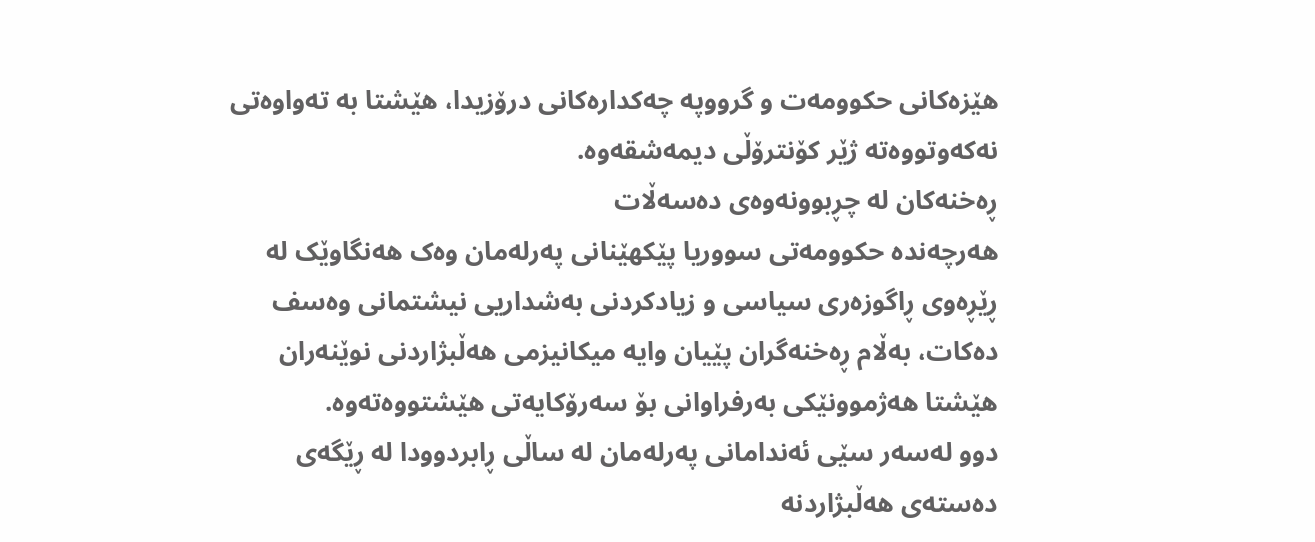هێزەکانی حکوومەت و گرووپە چەکدارەکانی درۆزیدا، هێشتا بە تەواوەتی نەکەوتووەتە ژێر کۆنترۆڵی دیمەشقەوە.
ڕەخنەکان لە چڕبوونەوەی دەسەڵات
هەرچەندە حکوومەتی سووریا پێکهێنانی پەرلەمان وەک هەنگاوێک لە ڕێڕەوی ڕاگوزەری سیاسی و زیادکردنی بەشداریی نیشتمانی وەسف دەکات، بەڵام ڕەخنەگران پێیان وایە میکانیزمی هەڵبژاردنی نوێنەران هێشتا هەژموونێکی بەرفراوانی بۆ سەرۆکایەتی هێشتووەتەوە.
دوو لەسەر سێی ئەندامانی پەرلەمان لە ساڵی ڕابردوودا لە ڕێگەی دەستەی هەڵبژاردنە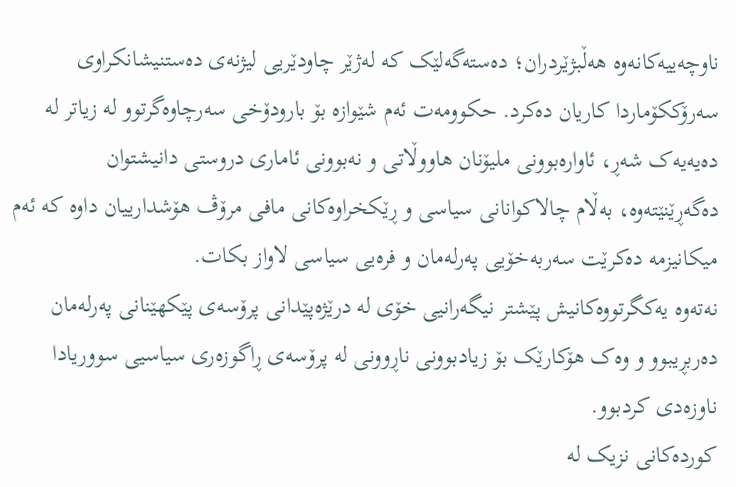ناوچەییەکانەوە هەڵبژێردران؛ دەستەگەلێک کە لەژێر چاودێریی لیژنەی دەستنیشانکراوی سەرۆککۆماردا کاریان دەکرد. حکوومەت ئەم شێوازە بۆ بارودۆخی سەرچاوەگرتوو لە زیاتر لە دەیەیەک شەڕ، ئاوارەبوونی ملیۆنان هاووڵاتی و نەبوونی ئاماری دروستی دانیشتوان دەگەڕێنێتەوە، بەڵام چالاکوانانی سیاسی و ڕێکخراوەکانی مافی مرۆڤ هۆشدارییان داوە کە ئەم میکانیزمە دەکرێت سەربەخۆیی پەرلەمان و فرەیی سیاسی لاواز بکات.
نەتەوە یەکگرتووەکانیش پێشتر نیگەرانیی خۆی لە درێژەپێدانی پرۆسەی پێکهێنانی پەرلەمان دەربڕیبوو و وەک هۆکارێک بۆ زیادبوونی ناڕوونی لە پرۆسەی ڕاگوزەری سیاسیی سووریادا ناوزەدی کردبوو.
کوردەکانی نزیک لە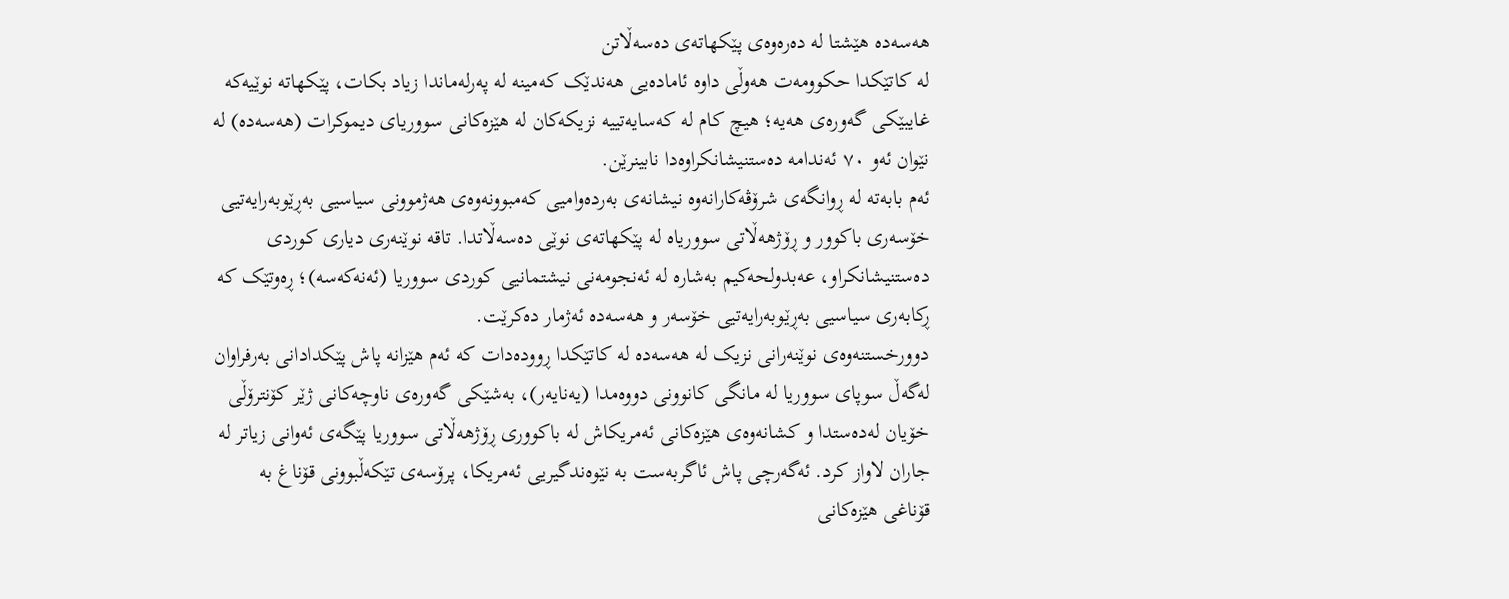هەسەدە هێشتا لە دەرەوەی پێکهاتەی دەسەڵاتن
لە کاتێکدا حکوومەت هەوڵی داوە ئامادەیی هەندێک کەمینە لە پەرلەماندا زیاد بکات، پێکهاتە نوێیەکە غایبێکی گەورەی هەیە؛ هیچ کام لە کەسایەتییە نزیکەکان لە هێزەکانی سووریای دیموکرات (هەسەدە) لە نێوان ئەو ۷۰ ئەندامە دەستنیشانکراوەدا نابینرێن.
ئەم بابەتە لە ڕوانگەی شرۆڤەکارانەوە نیشانەی بەردەوامیی کەمبوونەوەی هەژموونی سیاسیی بەڕێوبەرایەتیی خۆسەری باکوور و ڕۆژهەڵاتی سووریاە لە پێکهاتەی نوێی دەسەڵاتدا. تاقە نوێنەری دیاری کوردی دەستنیشانکراو، عەبدولحەکیم بەشارە لە ئەنجومەنی نیشتمانیی کوردی سووریا (ئەنەکەسە)؛ ڕەوتێک کە ڕکابەری سیاسیی بەڕێوبەرایەتیی خۆسەر و هەسەدە ئەژمار دەکرێت.
دوورخستنەوەی نوێنەرانی نزیک لە هەسەدە لە کاتێکدا ڕوودەدات کە ئەم هێزانە پاش پێکدادانی بەرفراوان لەگەڵ سوپای سووریا لە مانگی کانوونی دووەمدا (یەنایەر)، بەشێکی گەورەی ناوچەکانی ژێر کۆنترۆڵی خۆیان لەدەستدا و کشانەوەی هێزەکانی ئەمریکاش لە باکووری ڕۆژهەڵاتی سووریا پێگەی ئەوانی زیاتر لە جاران لاواز کرد. ئەگەرچی پاش ئاگربەست بە نێوەندگیریی ئەمریکا، پرۆسەی تێکەڵبوونی قۆناغ بە قۆناغی هێزەکانی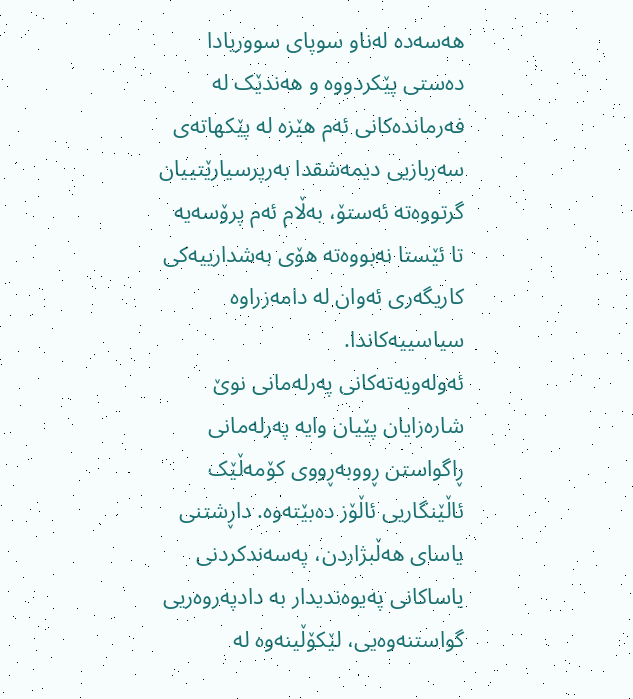هەسەدە لەناو سوپای سووریادا دەستی پێکردووە و هەندێک لە فەرماندەکانی ئەم هێزە لە پێکهاتەی سەربازیی دیمەشقدا بەرپرسیارێتییان گرتووەتە ئەستۆ، بەڵام ئەم پرۆسەیە تا ئێستا نەبووەتە هۆی بەشدارییەکی کاریگەری ئەوان لە دامەزراوە سیاسییەکاندا.
ئەولەویەتەکانی پەرلەمانی نوێ
شارەزایان پێیان وایە پەرلەمانی ڕاگواستن ڕووبەڕووی کۆمەڵێک ئاڵێنگاریی ئاڵۆز دەبێتەوە. داڕشتنی یاسای هەڵبژاردن، پەسەندکردنی یاساکانی پەیوەندیدار بە دادپەروەریی گواستنەوەیی، لێکۆڵینەوە لە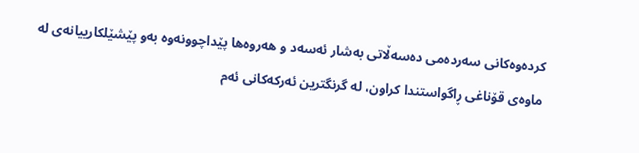کردەوەکانی سەردەمی دەسەڵاتی بەشار ئەسەد و هەروەها پێداچوونەوە بەو پێشێلکارییانەی لە ماوەی قۆناغی ڕاگواستندا کراون، لە گرنگترین ئەرکەکانی ئەم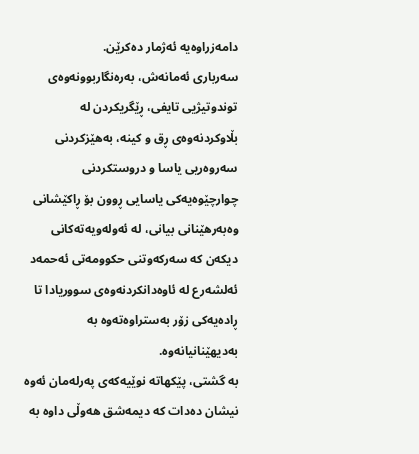دامەزراوەیە ئەژمار دەکرێن.
سەرباری ئەمانەش، بەرەنگاربوونەوەی توندوتیژیی تایفی، ڕێگریکردن لە بڵاوکردنەوەی ڕق و کینە، بەهێزکردنی سەروەریی یاسا و دروستکردنی چوارچێوەیەکی یاسایی ڕوون بۆ ڕاکێشانی وەبەرهێنانی بیانی، لە ئەولەویەتەکانی دیکەن کە سەرکەوتنی حکوومەتی ئەحمەد ئەلشەرع لە ئاوەدانکردنەوەی سووریادا تا ڕادەیەکی زۆر بەستراوەتەوە بە بەدیهێنانیانەوە.
بە گشتی، پێکهاتە نوێیەکەی پەرلەمان ئەوە نیشان دەدات کە دیمەشق هەوڵی داوە بە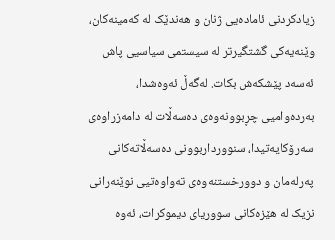زیادکردنی ئامادەیی ژنان و هەندێک لە کەمینەکان، وێنەیەکی گشتگیرتر لە سیستمی سیاسیی پاش ئەسەد پێشکەش بکات. لەگەڵ ئەوەشدا، بەردەوامیی چڕبوونەوەی دەسەڵات لە دامەزراوەی سەرۆکایەتیدا، سنوورداربوونی دەسەڵاتەکانی پەرلەمان و دوورخستنەوەی تەواوەتیی نوێنەرانی نزیک لە هێزەکانی سووریای دیموکرات، ئەوە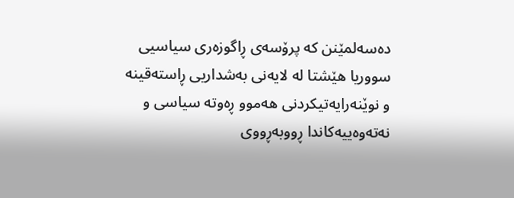دەسەلمێنن کە پرۆسەی ڕاگوزەری سیاسیی سووریا هێشتا لە لایەنی بەشداریی ڕاستەقینە و نوێنەرایەتیکردنی هەموو ڕەوتە سیاسی و نەتەوەییەکاندا ڕووبەڕووی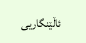ئاڵێنگاریی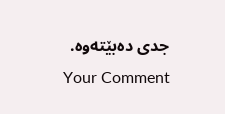جدی دەبێتەوە.
Your Comment